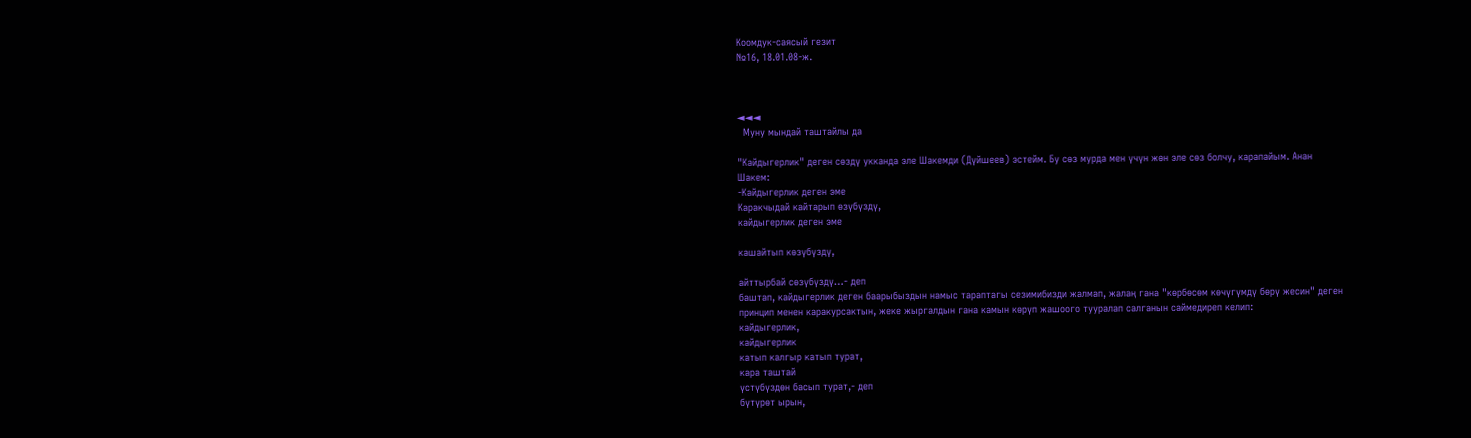Коомдук-саясый гезит
№16, 18.01.08-ж.



◄◄◄
  Муну мындай таштайлы да

"Кайдыгерлик" деген сөздү укканда эле Шакемди (Дүйшеев) эстейм. Бу сөз мурда мен үчүн жөн эле сөз болчу, карапайым. Анан Шакем:
-Кайдыгерлик деген эме
Каракчыдай кайтарып өзүбүздү,
кайдыгерлик деген эме

кашайтып көзүбүздү,

айттырбай сөзүбүздү…- деп
баштап, кайдыгерлик деген баарыбыздын намыс тараптагы сезимибизди жалмап, жалаң гана "көрбөсөм көчүгүмдү бөрү жесин" деген принцип менен каракурсактын, жеке жыргалдын гана камын көрүп жашоого тууралап салганын саймедиреп келип:
кайдыгерлик,
кайдыгерлик
катып калгыр катып турат,
кара таштай
үстүбүздөн басып турат,- деп
бүтүрөт ырын,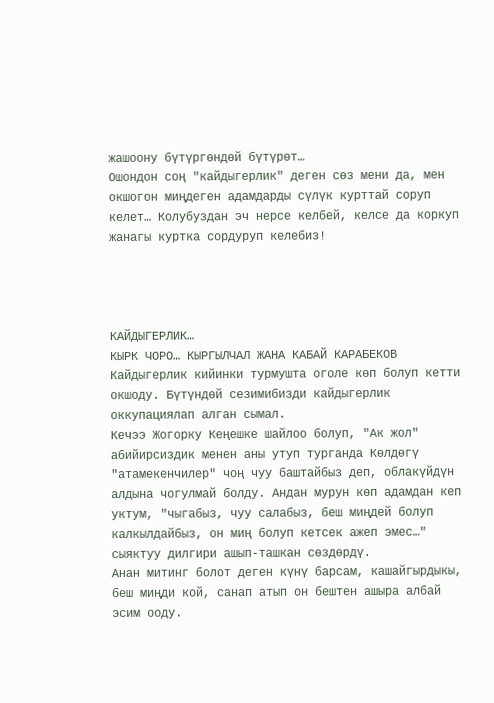жашоону бүтүргөндөй бүтүрөт…
Ошондон соң "кайдыгерлик" деген сөз мени да, мен окшогон миңдеген адамдарды сүлүк курттай соруп келет… Колубуздан эч нерсе келбей, келсе да коркуп жанагы куртка сордуруп келебиз!




КАЙДЫГЕРЛИК…
КЫРК ЧОРО… КЫРГЫЛЧАЛ ЖАНА КАБАЙ КАРАБЕКОВ
Кайдыгерлик кийинки турмушта оголе көп болуп кетти окшоду. Бүтүндөй сезимибизди кайдыгерлик оккупациялап алган сымал.
Кечээ Жогорку Кеңешке шайлоо болуп, "Ак жол" абийирсиздик менен аны утуп турганда Көлдөгү "атамекенчилер" чоң чуу баштайбыз деп, облакүйдүн алдына чогулмай болду. Андан мурун көп адамдан кеп уктум, "чыгабыз, чуу салабыз, беш миңдей болуп калкылдайбыз, он миң болуп кетсек ажеп эмес…" сыяктуу дилгири ашып-ташкан сөздөрдү.
Анан митинг болот деген күнү барсам, кашайгырдыкы, беш миңди кой, санап атып он бештен ашыра албай эсим ооду.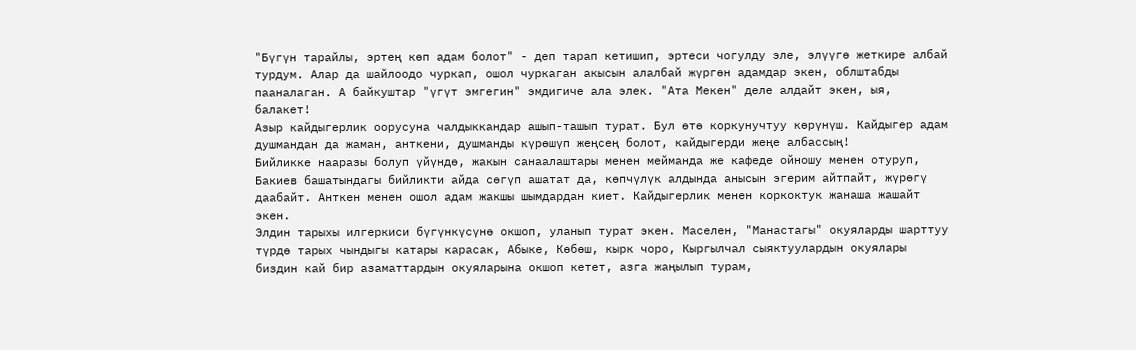"Бүгүн тарайлы, эртең көп адам болот" - деп тарап кетишип, эртеси чогулду эле, элүүгө жеткире албай турдум. Алар да шайлоодо чуркап, ошол чуркаган акысын алалбай жүргөн адамдар экен, облштабды пааналаган. А байкуштар "үгүт эмгегин" эмдигиче ала элек. "Ата Мекен" деле алдайт экен, ыя, балакет!
Азыр кайдыгерлик оорусуна чалдыккандар ашып-ташып турат. Бул өтө коркунучтуу көрүнүш. Кайдыгер адам душмандан да жаман, анткени, душманды күрөшүп жеңсең болот, кайдыгерди жеңе албассың!
Бийликке нааразы болуп үйүндө, жакын санаалаштары менен мейманда же кафеде ойношу менен отуруп, Бакиев башатындагы бийликти айда сөгүп ашатат да, көпчүлүк алдында анысын эгерим айтпайт, жүрөгү даабайт. Анткен менен ошол адам жакшы шымдардан киет. Кайдыгерлик менен коркоктук жанаша жашайт экен.
Элдин тарыхы илгеркиси бүгүнкүсүнө окшоп, уланып турат экен. Маселен, "Манастагы" окуяларды шарттуу түрдө тарых чындыгы катары карасак, Абыке, Көбөш, кырк чоро, Кыргылчал сыяктуулардын окуялары биздин кай бир азаматтардын окуяларына окшоп кетет, азга жаңылып турам,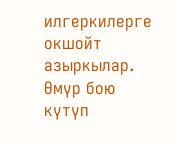илгеркилерге окшойт азыркылар.
Өмүр бою күтүп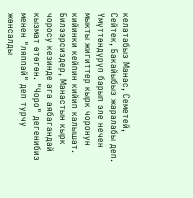келатабыз Манас, Семетей, Сейтек, Бакайыбыз жаралабы деп. Үмүттөндүрүп барып эле нечен мыкты жигиттер кырк чоронун кийинки кейпин кийип калышат.
Билээрсиздер, Манастын кырк чоросу кезинде ага аябагандай кызмат өтөгөн. "Чоро" дегенибиз менен "ляппай" деп турчу жөнсалды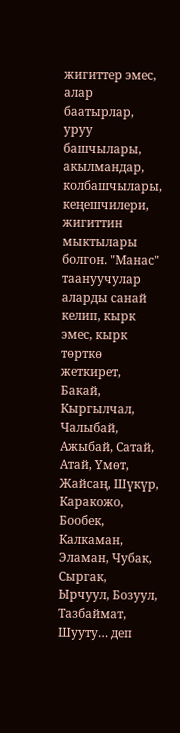жигиттер эмес, алар баатырлар, уруу башчылары, акылмандар, колбашчылары, кеңешчилери, жигиттин мыктылары болгон. "Манас" таануучулар аларды санай келип, кырк эмес, кырк төрткө жеткирет, Бакай, Кыргылчал, Чалыбай, Ажыбай, Сатай, Атай, Үмөт, Жайсаң, Шүкүр, Каракожо, Бообек, Калкаман, Эламан, Чубак, Сыргак, Ырчуул, Бозуул, Тазбаймат, Шууту… деп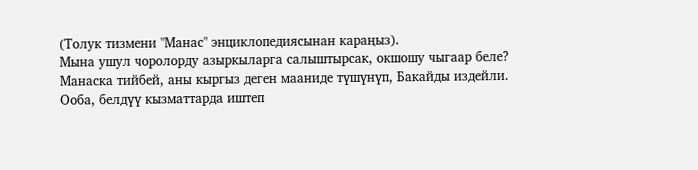(Толук тизмени "Манас" энциклопедиясынан караңыз).
Мына ушул чоролорду азыркыларга салыштырсак, окшошу чыгаар беле? Манаска тийбей, аны кыргыз деген мааниде түшүнүп, Бакайды издейли.
Ооба, белдүү кызматтарда иштеп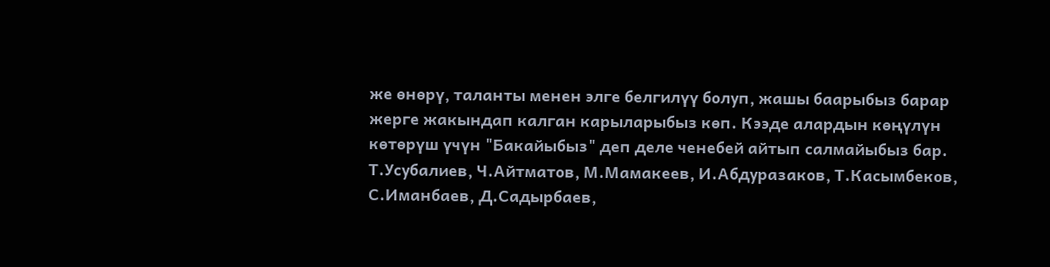же өнөрү, таланты менен элге белгилүү болуп, жашы баарыбыз барар жерге жакындап калган карыларыбыз көп. Кээде алардын көңүлүн көтөрүш үчүн "Бакайыбыз" деп деле ченебей айтып салмайыбыз бар. Т.Усубалиев, Ч.Айтматов, М.Мамакеев, И.Абдуразаков, Т.Касымбеков, С.Иманбаев, Д.Садырбаев,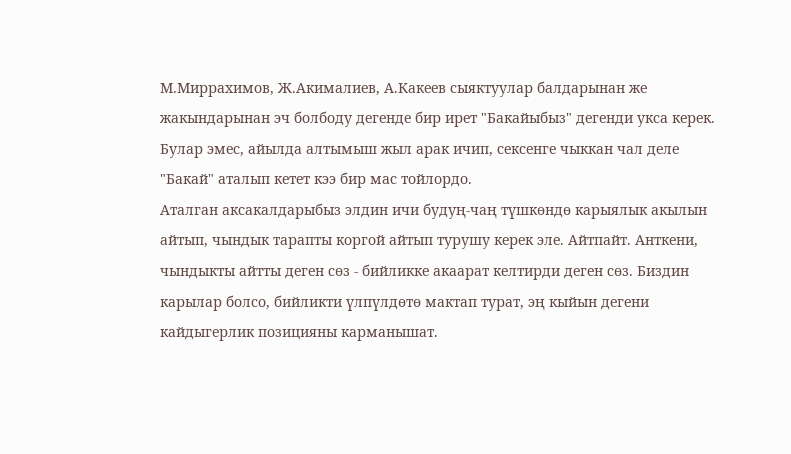М.Миррахимов, Ж.Акималиев, А.Какеев сыяктуулар балдарынан же жакындарынан эч болбоду дегенде бир ирет "Бакайыбыз" дегенди укса керек. Булар эмес, айылда алтымыш жыл арак ичип, сексенге чыккан чал деле "Бакай" аталып кетет кээ бир мас тойлордо.
Аталган аксакалдарыбыз элдин ичи будуң-чаң түшкөндө карыялык акылын айтып, чындык тарапты коргой айтып турушу керек эле. Айтпайт. Анткени, чындыкты айтты деген сөз - бийликке акаарат келтирди деген сөз. Биздин карылар болсо, бийликти үлпүлдөтө мактап турат, эң кыйын дегени кайдыгерлик позицияны карманышат.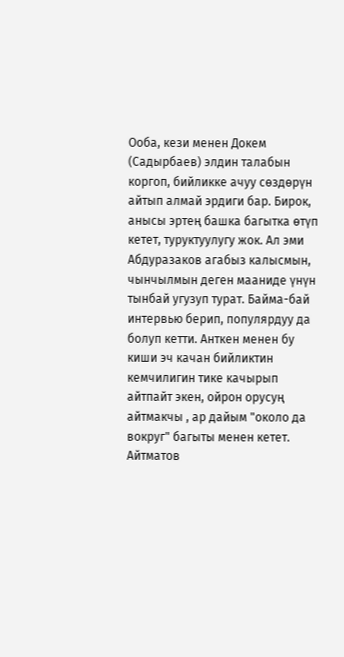Ооба, кези менен Докем (Садырбаев) элдин талабын коргоп, бийликке ачуу сөздөрүн айтып алмай эрдиги бар. Бирок, анысы эртең башка багытка өтүп кетет, туруктуулугу жок. Ал эми Абдуразаков агабыз калысмын, чынчылмын деген мааниде үнүн тынбай угузуп турат. Байма-бай интервью берип, популярдуу да болуп кетти. Анткен менен бу киши эч качан бийликтин кемчилигин тике качырып айтпайт экен, ойрон орусуң айтмакчы , ар дайым "около да вокруг" багыты менен кетет.
Айтматов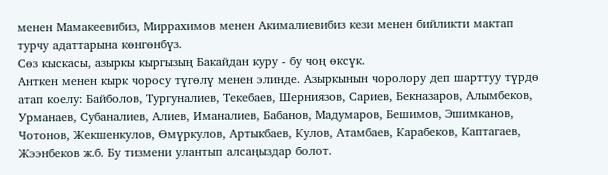менен Мамакеевибиз, Миррахимов менен Акималиевибиз кези менен бийликти мактап турчу адаттарына көнгөнбүз.
Сөз кыскасы, азыркы кыргызың Бакайдан куру - бу чоң өксүк.
Анткен менен кырк чоросу түгөлү менен элинде. Азыркынын чоролору деп шарттуу түрдө атап коелу: Байболов, Тургуналиев, Текебаев, Шерниязов, Сариев, Бекназаров, Алымбеков, Урманаев, Субаналиев, Алиев, Иманалиев, Бабанов, Мадумаров, Бешимов, Эшимканов, Чотонов, Жекшенкулов, Өмүркулов, Артыкбаев, Кулов, Атамбаев, Карабеков, Каптагаев, Жээнбеков ж.б. Бу тизмени улантып алсаңыздар болот.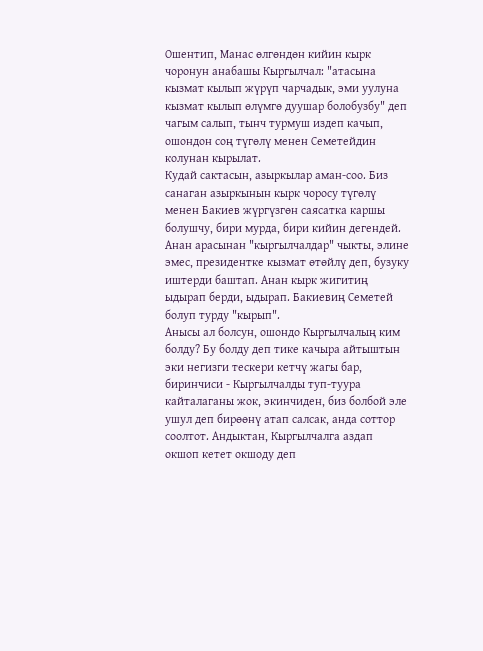Ошентип, Манас өлгөндөн кийин кырк чоронун анабашы Кыргылчал: "атасына кызмат кылып жүрүп чарчадык, эми уулуна кызмат кылып өлүмгө дуушар болобузбу" деп чагым салып, тынч турмуш издеп качып, ошондон соң түгөлү менен Семетейдин колунан кырылат.
Кудай сактасын, азыркылар аман-соо. Биз санаган азыркынын кырк чоросу түгөлү менен Бакиев жүргүзгөн саясатка каршы болушчу, бири мурда, бири кийин дегендей. Анан арасынан "кыргылчалдар" чыкты, элине эмес, президентке кызмат өтөйлү деп, бузуку иштерди баштап. Анан кырк жигитиң ыдырап берди, ыдырап. Бакиевиң Семетей болуп турду "кырып".
Анысы ал болсун, ошондо Кыргылчалың ким болду? Бу болду деп тике качыра айтыштын эки негизги тескери кетчү жагы бар, биринчиси - Кыргылчалды туп-туура кайталаганы жок, экинчиден, биз болбой эле ушул деп бирөөнү атап салсак, анда соттор соолтот. Андыктан, Кыргылчалга аздап окшоп кетет окшоду деп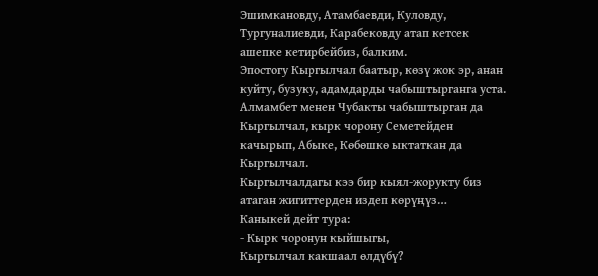Эшимкановду, Атамбаевди, Куловду, Тургуналиевди, Карабековду атап кетсек ашепке кетирбейбиз, балким.
Эпостогу Кыргылчал баатыр, көзү жок эр, анан куйту, бузуку, адамдарды чабыштырганга уста. Алмамбет менен Чубакты чабыштырган да Кыргылчал, кырк чорону Семетейден качырып, Абыке, Көбөшкө ыктаткан да Кыргылчал.
Кыргылчалдагы кээ бир кыял-жорукту биз атаган жигиттерден издеп көрүңүз…
Каныкей дейт тура:
- Кырк чоронун кыйшыгы,
Кыргылчал какшаал өлдүбү?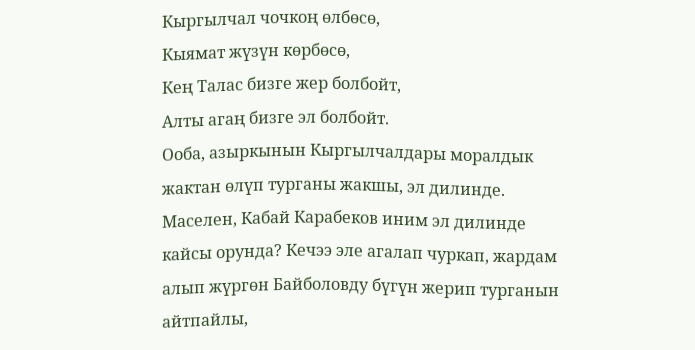Кыргылчал чочкоң өлбөсө,
Кыямат жүзүн көрбөсө,
Кең Талас бизге жер болбойт,
Алты агаң бизге эл болбойт.
Ооба, азыркынын Кыргылчалдары моралдык жактан өлүп турганы жакшы, эл дилинде. Маселен, Кабай Карабеков иним эл дилинде кайсы орунда? Кечээ эле агалап чуркап, жардам алып жүргөн Байболовду бүгүн жерип турганын айтпайлы,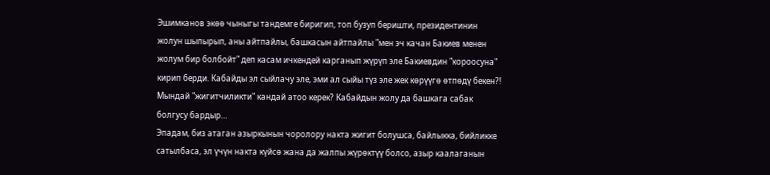Эшимканов экөө чыныгы тандемге биригип, топ бузуп беришти, президентинин жолун шыпырып, аны айтпайлы, башкасын айтпайлы "мен эч качан Бакиев менен жолум бир болбойт" деп касам ичкендей карганып жүрүп эле Бакиевдин "короосуна" кирип берди. Кабайды эл сыйлачу эле, эми ал сыйы түз эле жек көрүүгө өтпөдү бекен?! Мындай "жигитчиликти" кандай атоо керек? Кабайдын жолу да башкага сабак болгусу бардыр…
Эпадам, биз атаган азыркынын чоролору накта жигит болушса, байлыкка, бийликке сатылбаса, эл үчүн накта күйсө жана да жалпы жүрөктүү болсо, азыр каалаганын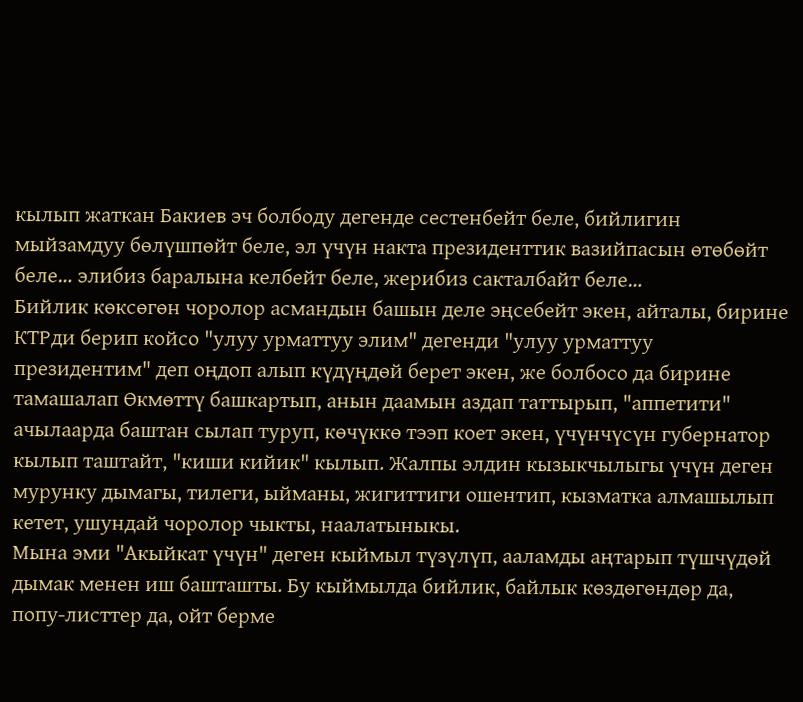кылып жаткан Бакиев эч болбоду дегенде сестенбейт беле, бийлигин мыйзамдуу бөлүшпөйт беле, эл үчүн накта президенттик вазийпасын өтөбөйт беле… элибиз баралына келбейт беле, жерибиз сакталбайт беле…
Бийлик көксөгөн чоролор асмандын башын деле эңсебейт экен, айталы, бирине КТРди берип койсо "улуу урматтуу элим" дегенди "улуу урматтуу президентим" деп оңдоп алып күдүңдөй берет экен, же болбосо да бирине тамашалап Өкмөттү башкартып, анын даамын аздап таттырып, "аппетити" ачылаарда баштан сылап туруп, көчүккө тээп коет экен, үчүнчүсүн губернатор кылып таштайт, "киши кийик" кылып. Жалпы элдин кызыкчылыгы үчүн деген мурунку дымагы, тилеги, ыйманы, жигиттиги ошентип, кызматка алмашылып кетет, ушундай чоролор чыкты, наалатыныкы.
Мына эми "Акыйкат үчүн" деген кыймыл түзүлүп, ааламды аңтарып түшчүдөй дымак менен иш башташты. Бу кыймылда бийлик, байлык көздөгөндөр да, попу-листтер да, ойт берме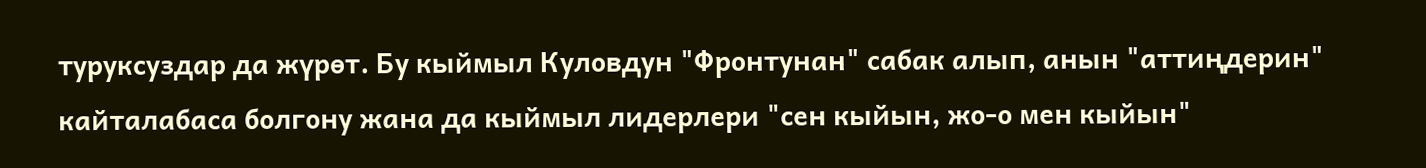туруксуздар да жүрөт. Бу кыймыл Куловдун "Фронтунан" сабак алып, анын "аттиңдерин" кайталабаса болгону жана да кыймыл лидерлери "сен кыйын, жо-о мен кыйын"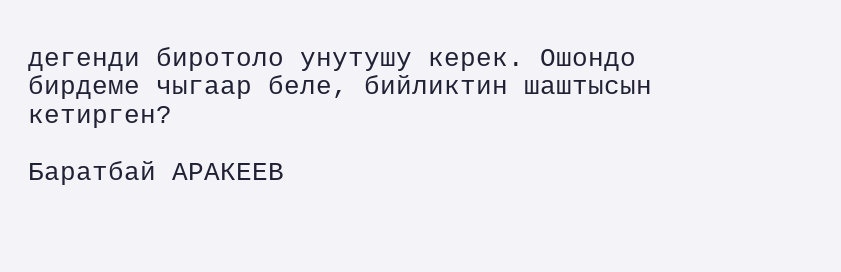дегенди биротоло унутушу керек. Ошондо бирдеме чыгаар беле, бийликтин шаштысын кетирген?

Баратбай АРАКЕЕВ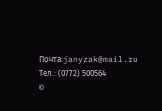Почта:janyzak@mail.ru
Тел.: (0772) 500564
©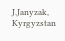J.Janyzak, Kyrgyzstan